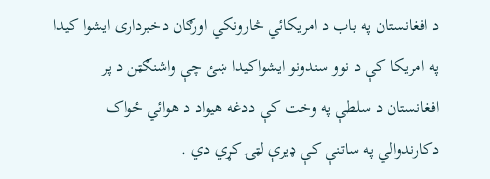د افغانستان په باب د امریکائي څارونکي اورګان دخبرداری ایشوا کیدا
په امریکا کې د نوو سندونو ایشواکیدا ښئ چې واشنګټن د پر افغانستان د سلطې په وخت کې ددغه هیواد د هوائي ځواک دکارندوالي په ساتنې کې ډيرې لټۍ کړي دي .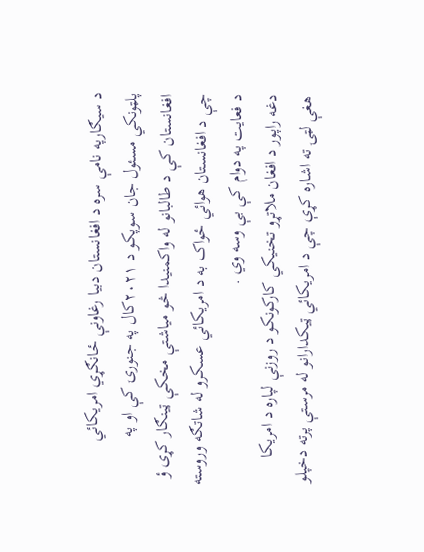د سیګارپه نامې سره د افغانستان دبیا رغاونې ځانګړي امریکائي پلټونکي مسئول جان سوپکو د ۲۰۲۱کال په جنورۍ کې او په افغانستان کې د طالبانو له واکمنیدا څو میاشتې مخکې ټينګار کړی ؤ چې د افغانستان هوائي ځواک به د امریکائي عسکرو له شاتګه وروسته د فعایت په دوام کې بې وسه وي .
دغه راپور د افغان ملاتړو تخنیکي کارکونکو د روزنې لپاره د امریکا هغې لټۍ ته اشاره کړې چې د امریکائي ټیکدارانو له مرستې پرته دخپلو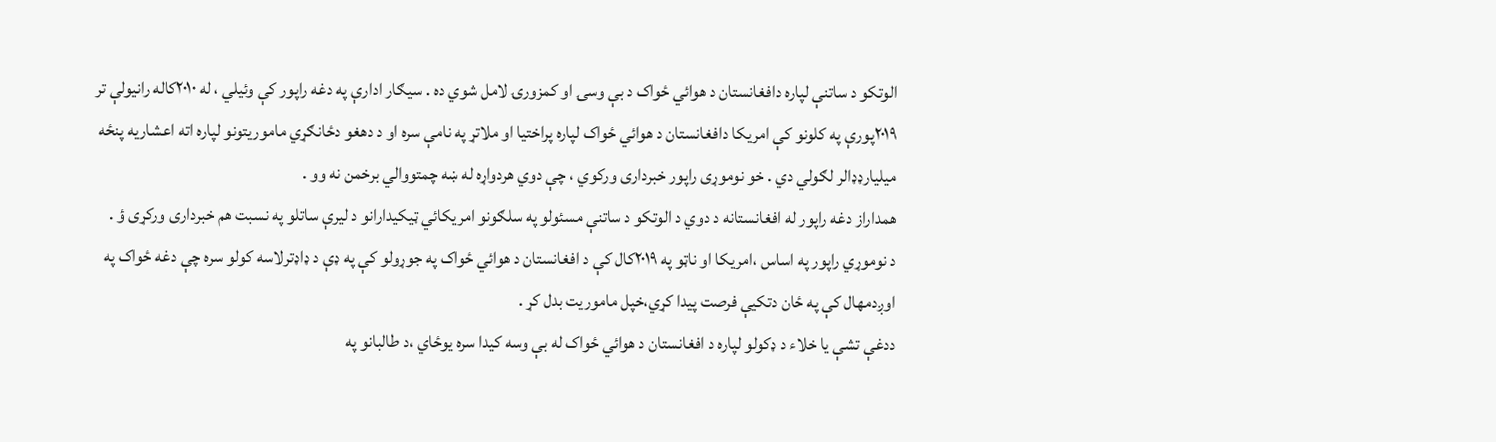الوتکو د ساتنې لپاره دافغانستان د هوائي ځواک د بې وسۍ او کمزورۍ لامل شوي ده . سیګار ادارې په دغه راپور کې وئيلي ، له ۲۰۱۰کاله رانیولې تر ۲۰۱۹پورې په کلونو کې امریکا دافغانستان د هوائي ځواک لپاره پراختیا او ملاتړ په نامې سره او د دهغو دځانګړي ماموریتونو لپاره اته اعشاریه پنځه میلیارډډالر لګولي دي . خو نوموړی راپور خبرداری ورکوي ، چې دوي هردواړه له ښه چمتووالي برخمن نه وو .
همداراز دغه راپور له افغانستانه د دوي د الوتکو د ساتنې مسئولو په سلګونو امریکائي ټيکیدارانو د لیرې ساتلو په نسبت هم خبرداری ورکړی ؤ .
د نوموړي راپور په اساس ،امریکا او ناټو په ۲۰۱۹کال کې د افغانستان د هوائي ځواک په جوړولو کې په ډې د ډاډترلاسه کولو سره چې دغه ځواک په اوږدمهال کې په ځان دتکیې فرصت پيدا کړي،خپل ماموریت بدل کړ .
ددغې تشې یا خلاء د ډکولو لپاره د افغانستان د هوائي ځواک له بې وسه کیدا سره یوځاي ،د طالبانو په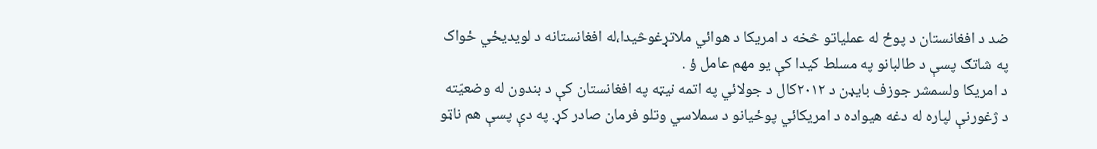ضد د افغانستان د پوځ له عملیاتو څخه د امریکا د هوائي ملاتړغوڅیدا،له افغانستانه د لویدیځي ځواک په شاتګ پسې د طالبانو په مسلط کیدا کې یو مهم عامل ؤ .
د امریکا ولسمشر جوزف بایډن د ۲۰۱۲کال د جولائي په اتمه نیټه په افغانستان کې د بندون له وضعیّته د ژغورنې لپاره له دغه هیواده د امریکائي پوځیانو د سملاسي وتلو فرمان صادر کړ. په دې پسې هم ناټو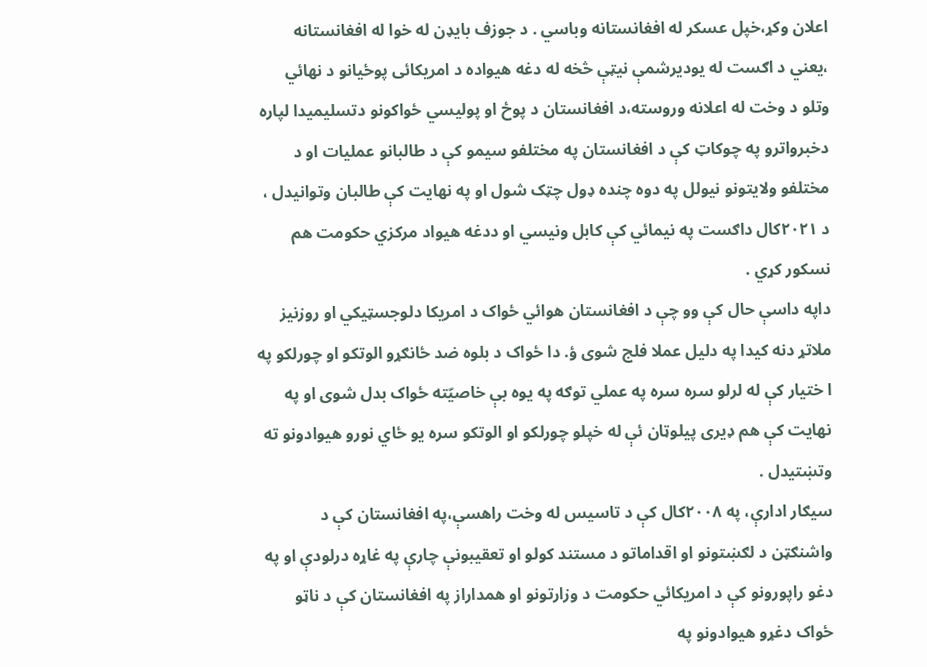اعلان وکړ،خپل عسکر له افغانستانه وباسي . د جوزف بایډن له خوا له افغانستانه ،یعني د اګست له یودیرشمې نیټې څخه له دغه هیواده د امریکائی پوځيانو د نهائي وتلو د وخت له اعلانه وروسته،د افغانستان د پوځ او پولیسي ځواکونو دتسلیمیدا لپاره دخبرواترو په چوکاټ کې د افغانستان په مختلفو سیمو کې د طالبانو عملیات او د مختلفو ولایتونو نیولل په دوه چنده ډول چټک شول او په نهایت کې طالبان وتوانیدل ، د ۲۰۲۱کال داګست په نیمائي کې کابل ونیسي او ددغه هیواد مرکزي حکومت هم نسکور کړي .
داپه داسې حال کې وو چې د افغانستان هوائي ځواک د امریکا دلوجسټیکي او روزنیز ملاتړ دنه کیدا په دلیل عملا فلج شوی ؤ. دا ځواک د بلوه ضد ځانګړو الوتکو او چورلکو په ا ختیار کې له لرلو سره سره په عملي توګه په یوه بې خاصیّته ځواک بدل شوی او په نهایت کې هم ډیری پيلوټان ئې له خپلو چورلکو او الوتکو سره یو ځاي نورو هیوادونو ته وتښتیدل .
سیګار ادارې، په ۲۰۰۸کال کې د تاسیس له وخت راهسې،په افغانستان کې د واشنګټن د لګښتونو او اقداماتو د مستند کولو او تعقیبونې چارې په غاړه درلودې او په دغو راپورونو کې د امریکائي حکومت د وزارتونو او همداراز په افغانستان کې د ناټو ځواک دغړو هیوادونو په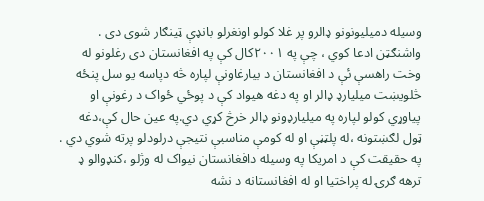وسیله دمیلیونونو ډالرو پر غلا کولو اونغرلو بانډې ټينګار شوی دی . واشنګټن ادعا کوي ، چې په ۲۰۰۱کال کې په افغانستان دی رغلونو له وخت راهسې ئې د افغانستان د بیارغاونې لپاره څه دپاسه یو سل پنځه څلویښت میلیارډ ډالر او په دغه هیواد کې د پوځي ځواک د رغونې او پياوړي کولو لپاره په میلیارډونو ډالر خرڅ کړي دي.په عین حال کې،دغه ټول لګښتونه ،له پلټڼې او له کومې مناسبې نتیجې درلودلو پرته شوي دي .
په حقیقت کې د امریکا په وسیله دافغانستان نیواک له وژلو ،کنډوالو ډ ترهه ګرۍ له پراختیا او له افغانستانه د نشه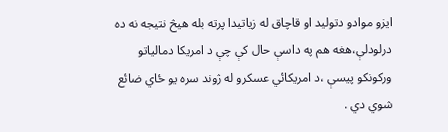ایزو موادو دتولید او قاچاق له زیاتیدا پرته بله هیڅ نتیجه نه ده درلودلې،هغه هم په داسې حال کې چې د امریکا دمالیاتو ورکونکو پیسې ،د امریکائي عسکرو له ژوند سره یو ځاي ضائع شوي دي .